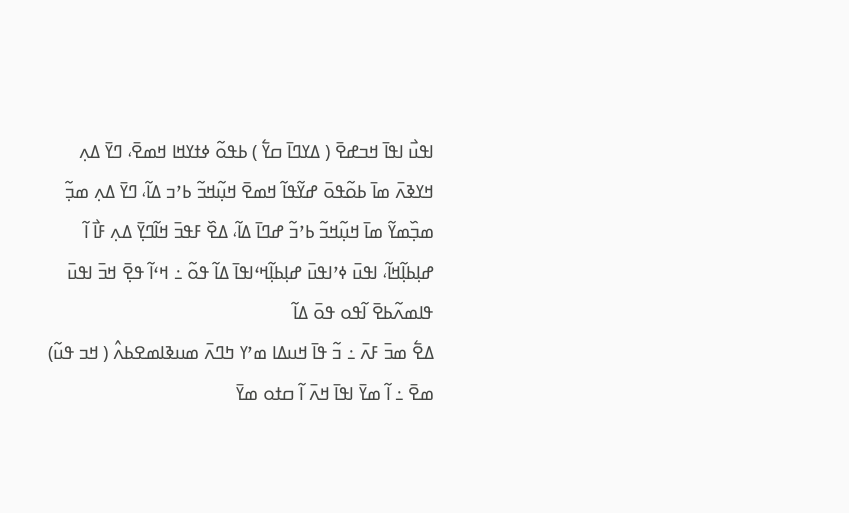ߊߟߎ߯ ߊߟߊ߫ ߞߏߝߐ߫ ( ߡߌߣߊ߫ ߛߌ߱ ) ߕߟߋ߬ ߦߙߌߞߊ ߞߘߐ߫، ߣߌ߫ ߡߍ߲ ߞߌߢߍ߫ ߘߊ߫ ߕߋ߬ߟߋ߫ ߝߌ߬ߟߊ߬ ߞߘߐ߫ ߞߎ߲߬ߞߏ߬ ߕߴߏ ߡߊ߬، ߣߌ߫ ߡߍ߲ ߘߏ߲߬ ߘߏ߲߰ߘߌ߬ ߘߊ߫ ߞߎ߲߬ߞߏ߬ ߕߴߏ߬ ߝߣߊ߫ ߡߊ߬، ߡߐ߰ ߓߟߏ߫ ߞߊ߬ߣߌ߲߫ ߡߍ߲ ߓߊ߯ ߊ߬ ߝߊ߲ߕߊ߲߬ߞߊ߬، ߊߟߎ߫ ߦߴߊߟߎ߫ ߝߊ߲ߕߊ߲߬ߞߵߊߟߊ߫ ߡߊ߬ ߟߋ߬ ߸ ߞߵߊ߬ ߟߐ߲߫ ߞߏ߫ ߊߟߎ߫ ߟߊߘߍ߬ߕߐ߫ ߊ߬ߟߋ ߟߋ߫ ߡߊ߬
ߡߐ߱ ߘߏ߫ ߓߍ߫ ߸ ߏ߬ ߟߊ߫ ߞߎߡߊ ߘߴߌ ߤߣߍ߫ ߘߎߢߊߘߐߕߍ߮ ( ߞߏ ߟߎ߬) ߘߐ߫ ߸ ߊ߬ ߘߌ߫ ߊߟߊ߫ ߞߍ߫ ߊ߬ ߛߙߋ ߘߌ߫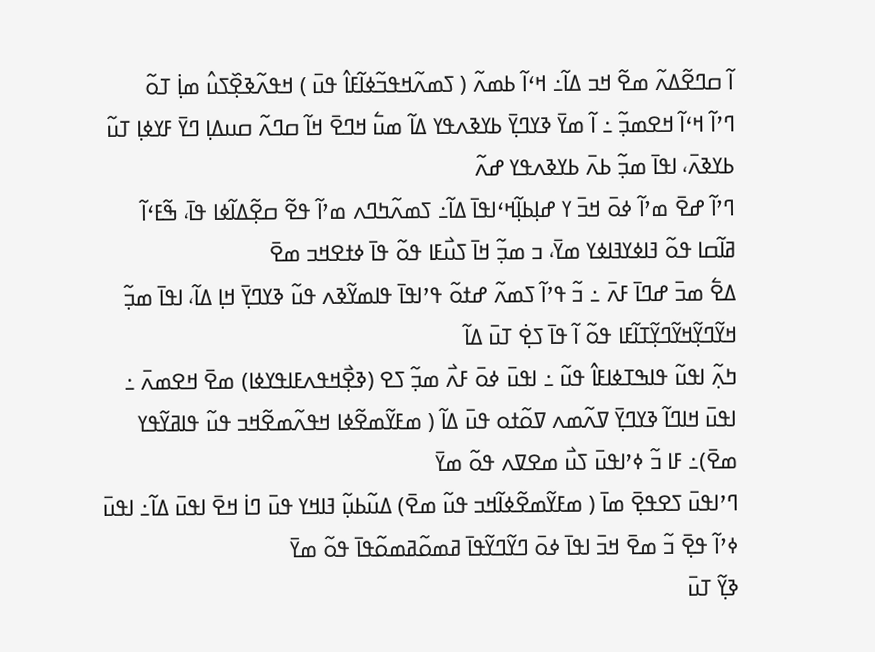ߊ߬ ߛߣߐ߬ߡߍ߬ ߘߐ߬ ߞߏ ߡߊ߬߸ ߞߵߊ߬ ߕߘߍ߬ ( ߖߘߍ߬ߞߟߏ߬ߦߊ߬ߓߊ߮ ߟߎ߫ ) ߞߟߍ߬ߢߐ߲߰ߖߎ߮ ߘߊ߲߭ ߠߋ߬
ߣߴߊ߬ ߞߵߊ߬ ߞߐߘߏ߲߬ ߸ ߊ߬ ߘߌ߫ ߢߌߣߌ߲߫ ߕߌߢߍߟߌ ߡߊ߬ ߘߎ߱ ߞߣߐ߫ ߞߊ߬ ߛߣߍ߬ ߛߎߡߊ߲ ߣߌ߫ ߓߌߦߊ߲ ߠߎ߬ ߕߌߢߍ߫، ߊߟߊ߫ ߘߏ߲߬ ߕߍ߫ ߕߌߢߍߟߌ ߝߍ߬
ߣߴߊ߬ ߝߐ߫ ߘߴߊ߬ ߦߋ߫ ߞߏ߫ ߌ ߝߊ߲ߕߊ߲߬ߞߵߊߟߊ߫ ߡߊ߬߸ ߖߘߍ߬ߤߣߍ ߘߴߊ߬ ߟߐ߬ ߛߐ߲߬ߡߊ߬ߦߊ ߟߊ߫، ߒ߬ߓߵߊ߬ ߥߊ߬ߛߊ ߟߋ߬ ߔߊߦߌߔߊߦߌ ߘߌ߫، ߏ ߘߏ߲߬ ߞߊ߫ ߖߎ߯ߓߊ ߟߋ߬ ߟߊ߫ ߦߙߐߞߏ ߘߐ߫
ߡߐ߱ ߘߏ߫ ߝߣߊ߫ ߓߍ߫ ߸ ߏ߬ ߟߴߊ߬ ߖߘߍ߬ ߝߙߋ߬ ߟߴߊߟߊ߫ ߟߊߘߌ߬ߢߍ ߟߎ߬ ߢߌߣߌ߲߫ ߞߊ߲ ߡߊ߬، ߊߟߊ߫ ߘߏ߲߬ ߞߌ߬ߣߌ߲߬ߞߌ߬ߣߌ߲߬ߠߊ߬ߓߊ ߟߋ߬ ߊ߬ ߟߊ߫ ߖߐ߲߭ ߠߎ߫ ߡߊ߬
ߤߍ߲߬ ߊߟߎ߬ ߟߊߒߠߦߊߓߊ߮ ߟߎ߬ ߸ ߊߟߎ߫ ߦߋ߫ ߓߍ߯ ߘߏ߲߬ ߖߐ (ߢߐ߲߯ߞߟߍߓߊߟߌߦߊ) ߘߐ߫ ߞߐߘߍ߫ ߸ ߊߟߎ߫ ߞߊߣߊ߬ ߢߌߣߌ߲߫ ߜߍ߬ߘߍ ߜߋ߬ߙߋ ߟߎ߫ ߡߊ߬ ( ߘߓߌ߬ߘߐ߬ߦߊ ߞߟߍ߬ߘߐ߬ߞߏ ߟߎ߬ ߟߊߥߌ߬ߟߌ ߘߐ߫)߸ ߓߊ ߏ߬ ߦߴߊߟߎ߫ ߖߎ߯ ߘߐߜߍ ߟߋ߬ ߘߌ߫
ߣߴߊߟߎ߫ ߖߐߟߐ߲߫ ߘߊ߫ ( ߘߓߌ߬ߘߐ߬ߦߊ߬ߞߏ ߟߎ߬ ߘߐ߫) ߡߎ߬ߕߎ߲߬ ߔߊߞߌ ߟߎ߫ ߣߊ߭ ߞߐ߫ ߊߟߎ߫ ߡߊ߬߸ ߊߟߎ߫ ߦߴߊ߬ ߟߐ߲߫ ߏ߬ ߘߐ߫ ߞߏ߫ ߊߟߊ߫ ߦߋ߫ ߣߌ߬ߣߌ߬ߟߊ߫ ߥߘߋ߬ߥߘߋ߬ߟߊ߫ ߟߋ߬ ߘߌ߫
ߢߌ߲߬ ߠߎ߫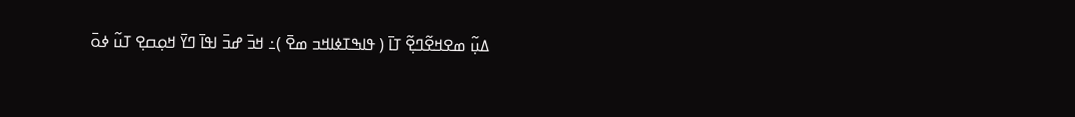ߡߎ߲߬ ߘߐߞߐ߬ߣߐ߲߬ ߠߊ߫ ( ߟߊߒߠߦߊߞߏ ߘߐ߫ )߸ ߞߏ߫ ߝߏ߫ ߊߟߊ߫ ߣߌ߫ ߞߋ߲ߛߐ߲ ߠߎ߬ ߦߋ߫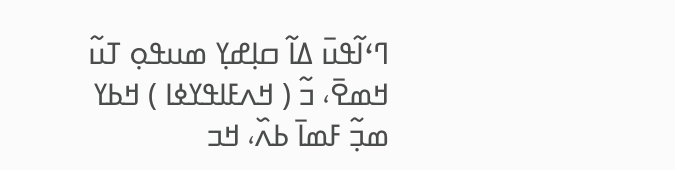ߣߵߊ߬ߟߎ߫ ߡߊ߬ ߛߊ߲ߝߌ߲ ߘߎߟߋ߲ ߠߎ߬ ߞߘߐ߫، ߏ߬ ( ߞߍߓߊߟߌߦߊ ) ߞߕߌ ߘߏ߲߬ ߓߘߊ߫ ߕߍ߰، ߞߏ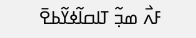ߓߍ߯ ߘߏ߲߬ ߠߊߛߊ߬ߦߌ߬ߕߐ߫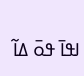ߊߟߊ߫ ߟߋ߫ ߡߊ߬